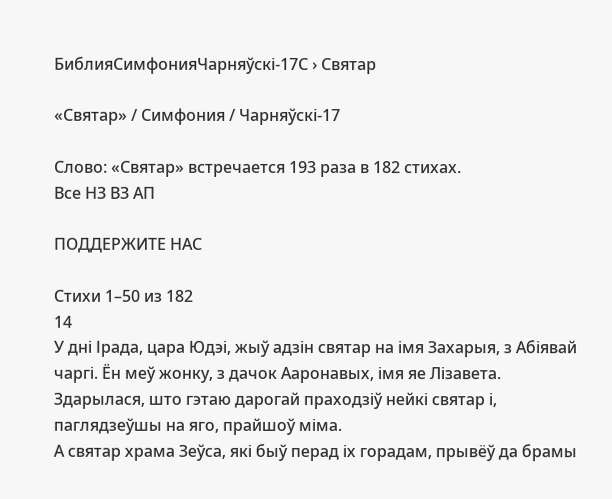БиблияСимфонияЧарняўскі-17С › Святар

«Святар» / Симфония / Чарняўскі-17

Слово: «Святар» встречается 193 раза в 182 стихах.
Все НЗ ВЗ АП

ПОДДЕРЖИТЕ НАС

Стихи 1–50 из 182
14
У дні Ірада, цара Юдэі, жыў адзін святар на імя Захарыя, з Абіявай чаргі. Ён меў жонку, з дачок Ааронавых, імя яе Лізавета.
Здарылася, што гэтаю дарогай праходзіў нейкі святар і, паглядзеўшы на яго, прайшоў міма.
А святар храма Зеўса, які быў перад іх горадам, прывёў да брамы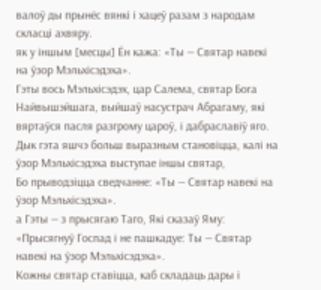валоў ды прынёс вянкі і хацеў разам з народам скласці ахвяру.
як у іншым [месцы] Ён кажа: «Ты — Святар навекі на ўзор Мэльхісэдэха».
Гэты вось Мэльхісэдэх, цар Салема, святар Бога Найвышэйшага, выйшаў насустрач Абрагаму, які вяртаўся пасля разгрому цароў, і дабраславіў яго.
Дык гэта яшчэ больш выразным становіцца, калі на ўзор Мэльхісэдэха выступае іншы святар,
Бо прыводзіцца сведчанне: «Ты — Святар навекі на ўзор Мэльхісэдэха».
а Гэты — з прысягаю Таго, Які сказаў Яму: «Прысягнуў Госпад і не пашкадуе: Ты — Святар навекі на ўзор Мэльхісэдэха».
Кожны святар ставіцца, каб складаць дары і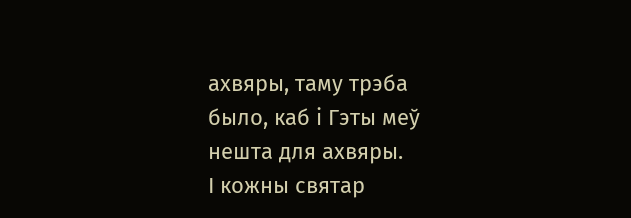ахвяры, таму трэба было, каб і Гэты меў нешта для ахвяры.
І кожны святар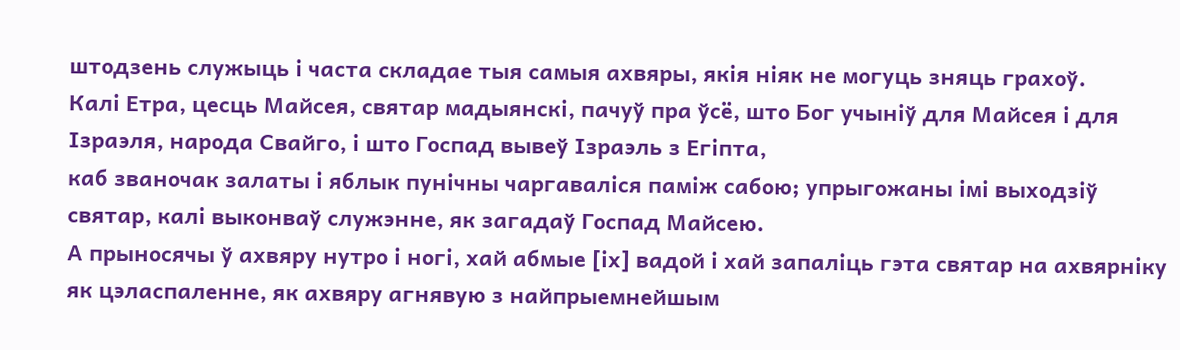штодзень служыць і часта складае тыя самыя ахвяры, якія ніяк не могуць зняць грахоў.
Калі Етра, цесць Майсея, святар мадыянскі, пачуў пра ўсё, што Бог учыніў для Майсея і для Ізраэля, народа Свайго, і што Госпад вывеў Ізраэль з Егіпта,
каб званочак залаты і яблык пунічны чаргаваліся паміж сабою; упрыгожаны імі выходзіў святар, калі выконваў служэнне, як загадаў Госпад Майсею.
А прыносячы ў ахвяру нутро і ногі, хай абмые [іх] вадой і хай запаліць гэта святар на ахвярніку як цэласпаленне, як ахвяру агнявую з найпрыемнейшым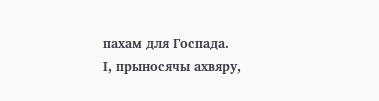пахам для Госпада.
І, прыносячы ахвяру,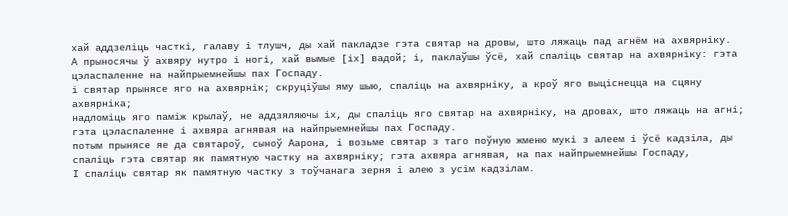хай аддзеліць часткі, галаву і тлушч, ды хай пакладзе гэта святар на дровы, што ляжаць пад агнём на ахвярніку.
А прыносячы ў ахвяру нутро і ногі, хай вымые [іх] вадой; і, паклаўшы ўсё, хай спаліць святар на ахвярніку: гэта цэласпаленне на найпрыемнейшы пах Госпаду.
і святар прынясе яго на ахвярнік; скруціўшы яму шыю, спаліць на ахвярніку, а кроў яго выціснецца на сцяну ахвярніка;
надломіць яго паміж крылаў, не аддзяляючы іх, ды спаліць яго святар на ахвярніку, на дровах, што ляжаць на агні; гэта цэласпаленне і ахвяра агнявая на найпрыемнейшы пах Госпаду.
потым прынясе яе да святароў, сыноў Аарона, і возьме святар з таго поўную жменю мукі з алеем і ўсё кадзіла, ды спаліць гэта святар як памятную частку на ахвярніку; гэта ахвяра агнявая, на пах найпрыемнейшы Госпаду,
І спаліць святар як памятную частку з тоўчанага зерня і алею з усім кадзілам.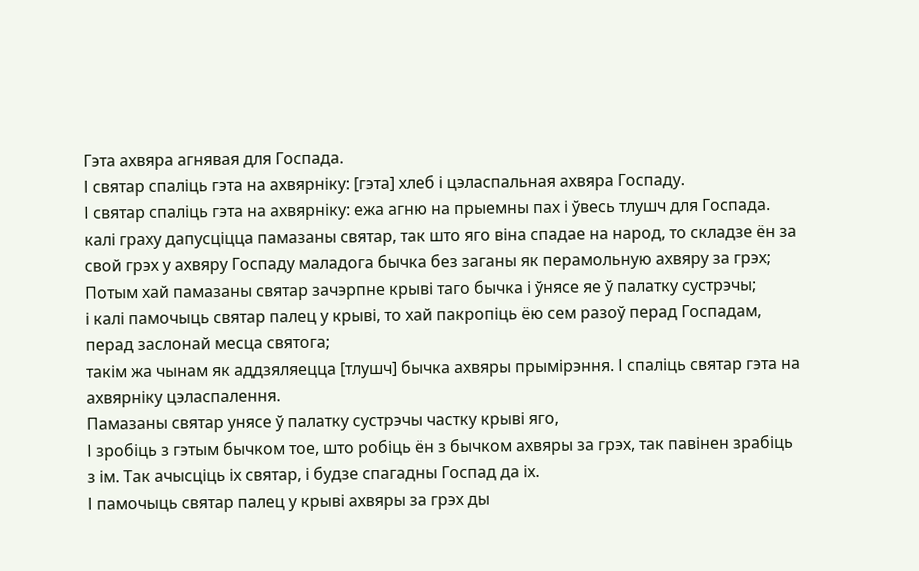Гэта ахвяра агнявая для Госпада.
І святар спаліць гэта на ахвярніку: [гэта] хлеб і цэласпальная ахвяра Госпаду.
І святар спаліць гэта на ахвярніку: ежа агню на прыемны пах і ўвесь тлушч для Госпада.
калі граху дапусціцца памазаны святар, так што яго віна спадае на народ, то складзе ён за свой грэх у ахвяру Госпаду маладога бычка без заганы як перамольную ахвяру за грэх;
Потым хай памазаны святар зачэрпне крыві таго бычка і ўнясе яе ў палатку сустрэчы;
і калі памочыць святар палец у крыві, то хай пакропіць ёю сем разоў перад Госпадам, перад заслонай месца святога;
такім жа чынам як аддзяляецца [тлушч] бычка ахвяры прымірэння. І спаліць святар гэта на ахвярніку цэласпалення.
Памазаны святар унясе ў палатку сустрэчы частку крыві яго,
І зробіць з гэтым бычком тое, што робіць ён з бычком ахвяры за грэх, так павінен зрабіць з ім. Так ачысціць іх святар, і будзе спагадны Госпад да іх.
І памочыць святар палец у крыві ахвяры за грэх ды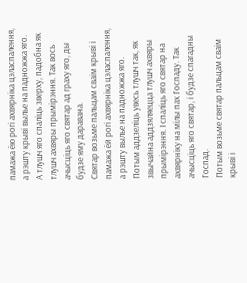памажа ёю рогі ахвярніка цэласпалення, а рэшту крыві вылье на падножжа яго.
А тлушч яго спаліць зверху, падобна як тлушч ахвяры прымірэння. Так вось ачысціць яго святар ад граху яго, ды будзе яму даравана.
Святар возьме пальцам сваім крыві і памажа ёй рогі ахвярніка цэласпалення, а рэшту вылье на падножжа яго.
Потым аддзеліць увесь тлушч так, як звычайна аддзяляецца тлушч ахвяры прымірэння. І спаліць яго святар на ахвярніку на мілы пах Госпаду. Так ачысціць яго святар, і будзе спагадны Госпад.
Потым возьме святар пальцам сваім крыві і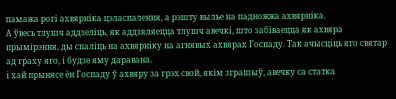памажа рогі ахвярніка цэласпалення, а рэшту вылье на падножжа ахвярніка.
А ўвесь тлушч аддзеліць, як аддзяляецца тлушч авечкі, што забіваецца як ахвяра прымірэння, ды спаліць на ахвярніку на агнявых ахвярах Госпаду. Так ачысціць яго святар ад граху яго, і будзе яму даравана.
і хай прынясе ён Госпаду ў ахвяру за грэх свой, якім зграшыў, авечку са статка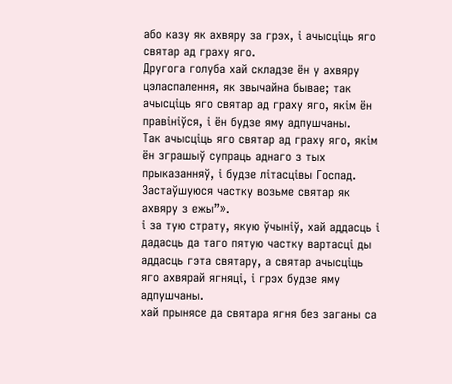або казу як ахвяру за грэх, і ачысціць яго святар ад граху яго.
Другога голуба хай складзе ён у ахвяру цэласпалення, як звычайна бывае; так ачысціць яго святар ад граху яго, якім ён правініўся, і ён будзе яму адпушчаны.
Так ачысціць яго святар ад граху яго, якім ён зграшыў супраць аднаго з тых прыказанняў, і будзе літасцівы Госпад. Застаўшуюся частку возьме святар як ахвяру з ежы”».
і за тую страту, якую ўчыніў, хай аддасць і дадасць да таго пятую частку вартасці ды аддасць гэта святару, а святар ачысціць яго ахвярай ягняці, і грэх будзе яму адпушчаны.
хай прынясе да святара ягня без заганы са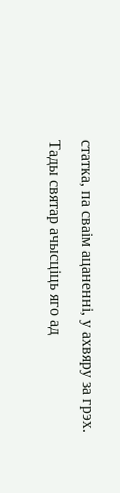статка, па сваім ацаненні, у ахвяру за грэх. Тады святар ачысціць яго ад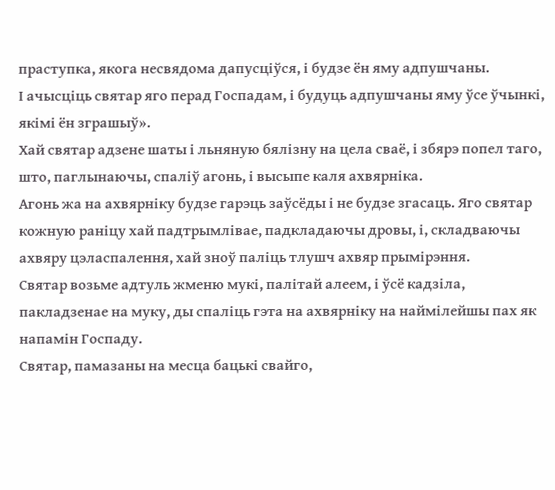праступка, якога несвядома дапусціўся, і будзе ён яму адпушчаны.
І ачысціць святар яго перад Госпадам, і будуць адпушчаны яму ўсе ўчынкі, якімі ён зграшыў».
Хай святар адзене шаты і льняную бялізну на цела сваё, і збярэ попел таго, што, паглынаючы, спаліў агонь, і высыпе каля ахвярніка.
Агонь жа на ахвярніку будзе гарэць заўсёды і не будзе згасаць. Яго святар кожную раніцу хай падтрымлівае, падкладаючы дровы, і, складваючы ахвяру цэласпалення, хай зноў паліць тлушч ахвяр прымірэння.
Святар возьме адтуль жменю мукі, палітай алеем, і ўсё кадзіла, пакладзенае на муку, ды спаліць гэта на ахвярніку на наймілейшы пах як напамін Госпаду.
Святар, памазаны на месца бацькі свайго,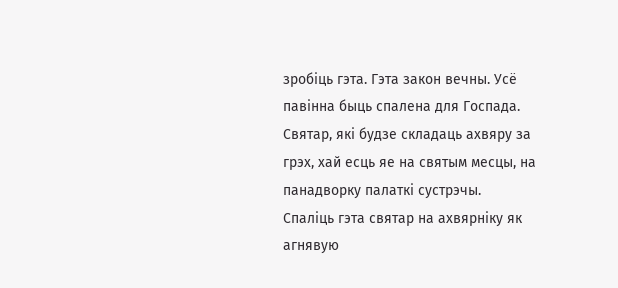зробіць гэта. Гэта закон вечны. Усё павінна быць спалена для Госпада.
Святар, які будзе складаць ахвяру за грэх, хай есць яе на святым месцы, на панадворку палаткі сустрэчы.
Спаліць гэта святар на ахвярніку як агнявую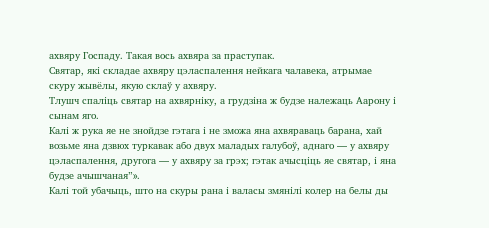ахвяру Госпаду. Такая вось ахвяра за праступак.
Святар, які складае ахвяру цэласпалення нейкага чалавека, атрымае скуру жывёлы, якую склаў у ахвяру.
Тлушч спаліць святар на ахвярніку, а грудзіна ж будзе належаць Аарону і сынам яго.
Калі ж рука яе не знойдзе гэтага і не зможа яна ахвяраваць барана, хай возьме яна дзвюх туркавак або двух маладых галубоў, аднаго — у ахвяру цэласпалення, другога — у ахвяру за грэх; гэтак ачысціць яе святар, і яна будзе ачышчаная”».
Калі той убачыць, што на скуры рана і валасы змянілі колер на белы ды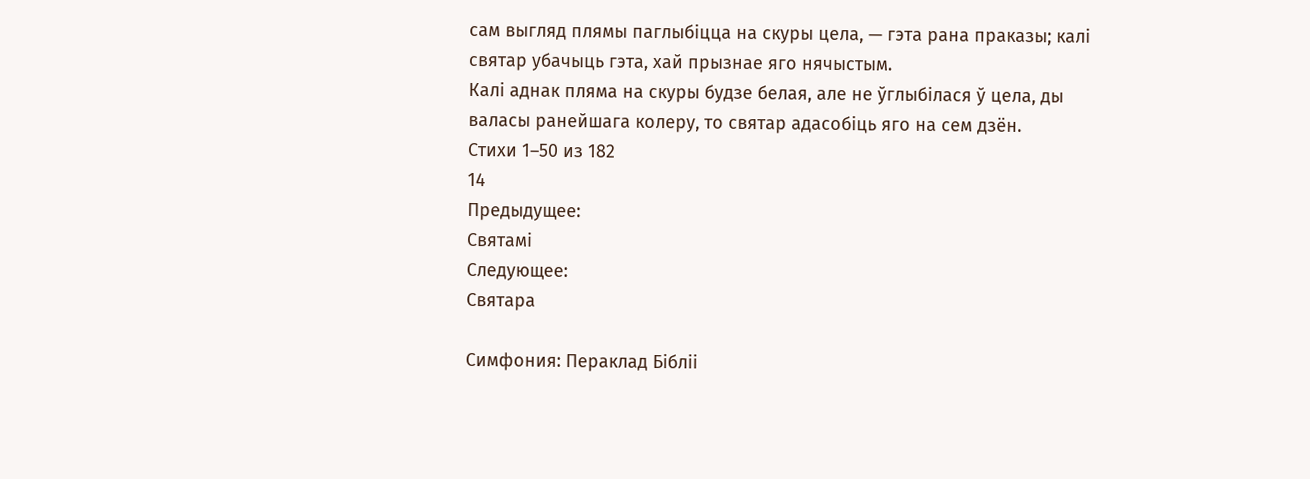сам выгляд плямы паглыбіцца на скуры цела, — гэта рана праказы; калі святар убачыць гэта, хай прызнае яго нячыстым.
Калі аднак пляма на скуры будзе белая, але не ўглыбілася ў цела, ды валасы ранейшага колеру, то святар адасобіць яго на сем дзён.
Стихи 1–50 из 182
14
Предыдущее:
Святамі
Следующее:
Святара

Симфония: Пераклад Бібліі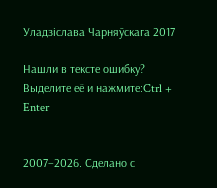Уладзіслава Чарняўскага 2017

Нашли в тексте ошибку? Выделите её и нажмите:Ctrl + Enter


2007–2026. Сделано с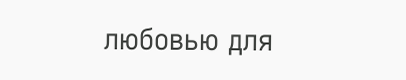любовью для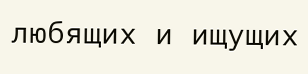любящих и ищущих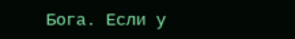Бога. Если у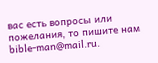вас есть вопросы или пожелания, то пишите нам bible-man@mail.ru.